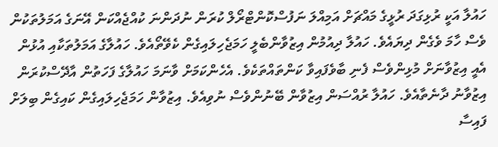ހައުލާ އަކީ ރުޅިގަދަ ރުޅީގެ މައްޗަށް އަމިއްލަ ނަފުސްކޮންޓްރޯލް ކުރަން ނުދަންނަ ކުއްޖެއްކަން އޭނަގެ އަމަލުތަކުން ވެސް ހާމަ ވެގެން ދިޔައެވެ. ހައުލާ ދިއުމުން އިޒުވާންބެލީ ހަމަޖެހިލައިގެން ކެވޭތޯއެވެ. ހައުލާގެ އަމަލުތަކާއި އުޅުން އެއީ އިޒުވާނަށް މުޅިންވެސް ފެނި ބާވެފައިވާ ކަންތައްތަކެވެ. އެހެންކަމަށް ވާނަމަ ހައުލާގެ ފަހަތުން އާދޭސްކުރަން އިޒުވާނު ދާނެތާއެވެ. ހައުލާ ރުއްސަން އިޒުވާން ބޭނުންވެސް ނުވިއެވެ. އިޒުވާން ހަމަޖެހިލައިގެން ކައިގެން ބިލަށް ފައިސާ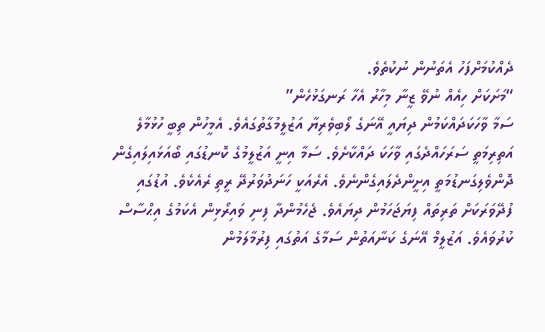ދެއްކުމަށްފަހު އެތަނުން ނުކުތެވެ.
“މަށަކަށް ހިއެއް ނުވޭ ޒީނާ މިހާރު އެހާ ރަނގަޅުހެން”
ސަމާ ވާހަކަދައްކަމުން ދިޔައީ އޭނަގެ ލޯބިވެރިޔާ އަޒުލީމުގާތުގައެވެ. އެމީހުން ތިބީ ހުޅުމާލެ އަތިރިމަތީ ސަރަހައްދެގައި ވާހަކަ ދައްކާށެވެ. ސަމާ އިނީ އަޒުލީމުގެ ކޮނޑުގައި ބޯއަޅައިލައިގެން ދޮންވެލިގަނޑުމަތީ އިށީންދެލައިގެންނެވެ. އެރެއަކީ ހަނަދުވަރުދޭ ރީތި ރެއެކެވެ. އުޑުގައި ފުދޭވަރަކަށް ތަރިތައް ފިޔަޖަހަމުން ދިޔައެވެ. ޖެހެމުންދާ ފިނި ވައިރޯޅިން އެކަމުގެ އިޙްސާސް ކުރުވައެވެ. އަޒުލީމް އޭނަގެ ކަނާއަތުން ސަމާގެ އަތުގައި ފިރުމާލަމުން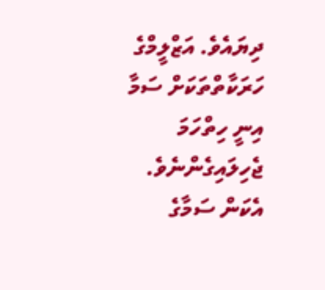ދިޔައެވެ. އަޒްލީމްގެ ހަރަކާތްތަކަށް ސަމާ އިނީ ހިތްހަމަ ޖެހިލައިގެންނެވެ. އެކަން ސަމާގެ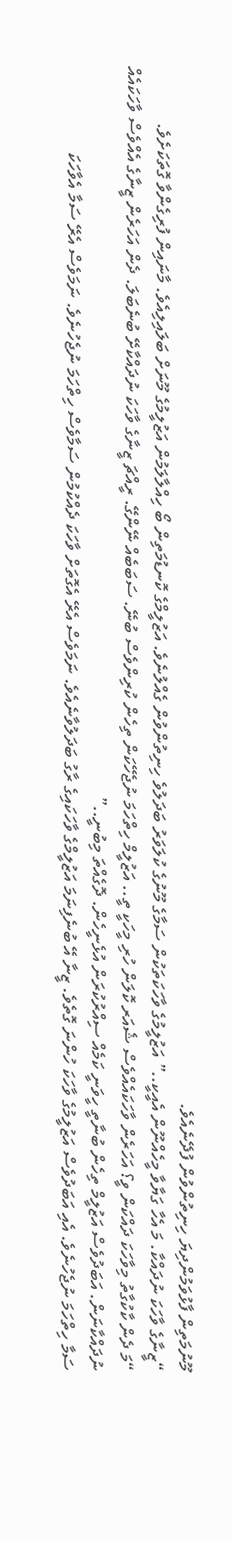މޫނުމަތިން ފާޅުވަމުންދިޔަ ހިނިތުންވުން ފުދޭނެއެވެ.
“ޒީނާގެ ވާހަކަ ނުދައްކާ. މަ އެހާ ގަޔާވާ މީހެއްނޫން އެއީކީ..” އަޒުލީމުގެ ވާހަކަތަކުން ސަމާގެ މޫނުގެ ކުލަވަރު ބަދަލުވެ ހިނިތުންވުން ގެއްލުނެވެ. އަޒުލީމްގެ ކޮނޑުމަތިން ބޯ ހިއްލާލަމުން އަޒުލީމުގެ މޫނަށް ބަލައިލިއެވެ. މާނައިން ފުރިގެންވާ ގޮތަކަށެވެ.
“މަ ދެން ކާކުގާތު މިވާހަކަ ދައްކަން ވީ؟ އަހަރެން ވާހަކައެއްވެސް ޝެއަރ ކޮލަން ހުރި މީހަކީ ތީ.. އަޒުލީމް ހިތްހަމަ ނުޖެހޭކަން ތިހެން ކުރިންވެސް ބުނޭ. ސަބަބެއް ނޭންގޭ. ރީއްޗަ ޒީނާގެ ވާހަކަ ނުދައްކާށޭ ބުނެބަލަ. ދެން އަހަރެން ޒީނާގެ އެއްވެސް ވާހަކައެއް ނުދައްކާނަން. އަބަދުވެސް އަޒުލީމް ތިހެން ބުނާތީ ހީވަނީ ކަމެއް ސިއްރުކުރަން އުޅެނީހެން. ދޮގެއްތަ މިބުނީ..”
ސަމާ ހިތްހަމަ ނުޖެހުނެވެ. އެއި އަބަދުވެސް އަޒުލީމުގެ ވާހަކަ ހުންނަ ގޮތެވެ. ޒީނާ އޭ ބުނެފިނަމަ އަޒުލީމްގެ ވާހަކައިގެ ރާގު ބަދަލުވާނެއެވެ. ނަމަވެސް އެރޭ އެގޮތަށް ވާހަކަ ދެއްކުމުން ސަމާވެސް ހިތްހަމަ ނުޖެހުނެވެ. ނަމަވެސް އެރޭ ސަމާ އެވާހަކަ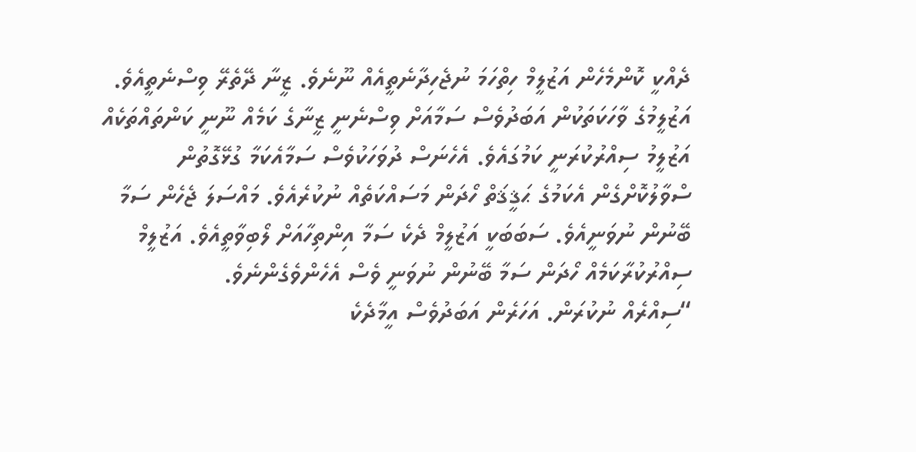ދެއްކީ ކޮންމެހެން އަޒުލީމް ހިތްހަމަ ނުޖެހިދާނެތީއެއް ނޫނެވެ. ޒީނާ ދޭތެރޭ ވިސްނެތީއެވެ. އަޒުލީމުގެ ވާހަކަތަކުން އަބަދުވެސް ސަމާއަށް ވިސްނެނީ ޒީނާގެ ކަމެއް ނޫނީ ކަންތައްތަކެއް އަޒުލީމު ސިއްރުކުރަނީ ކަމުގައެވެ. އެހެނަސް ދުވަހަކުވެސް ސަމާއެކަމާ ގުޅޭގޮތުން ސްވާލުކޮށްގެން އެކަމުގެ ޙަޤީޤަތް ހޯދަން މަސައްކަތެއް ނުކުރެއެވެ. މައްސަލަ ޖެހެން ސަމާ ބޭނުން ނުވަނީއެވެ. ސަބަބަކީ އަޒުލީމް ދެކެ ސަމާ އިންތިހާއަށް ލޯބިވާތީއެވެ. އަޒުލީމް ސިއްރުކުރާކަމެއް ހޯދަން ސަމާ ބޭނުން ނުވަނީ ވެސް އެހެންވެގެންނެވެ.
“ސިއްރެއް ނުކުރަން. އަހަރެން އަބަދުވެސް އީމާދެކެ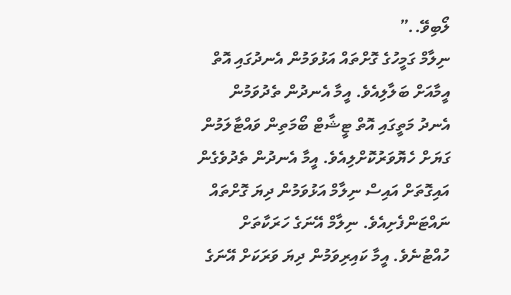ލޯބިވޭ..”
ނިލާމް ގަމީހުގެ ގޮށްތައް އަޅުވަމުން އެނދުގައި އޮތް އީމާއަށް ބަލާލިއެވެ. އީމާ އެނދުން ތެދުވަމުން އެނދު މަތީގައި އޮތް ޓީޝާޓް ބޯމަތިން ވައްޓާލަމުން ގަޔަށް ހެޔޮވަރުކޮށްލިއެވެ. އީމާ އެނދުން ތެދުވެގެން އައިގޮތަށް އައިސް ނިލާމް އަޅުވަމުން ދިޔަ ގޮށްތައް ނައްޓަންފެށިއެވެ. ނިލާމް އޭނަގެ ހަރަކާތަށް ހުއްޓުނެވެ. އީމާ ކައިރިވަމުން ދިޔަ ވަރަކަށް އޭނަގެ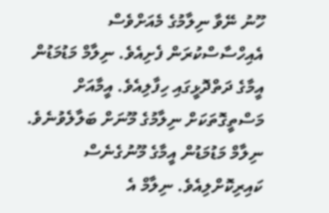ހޫނު ނޭވާ ނިލާމުގެ މެއަށްވެސް އެއިހްސާސްކުރަން ފެށިއެވެ. ނިލާމް މަޑުމަޑުން އީމާގެ ދަތްދޮޅީގައި ހިފާލިއެވެ. އީމާއަށް މަސްތީގޮތަކަށް ނިލާމުގެ މޫނަށް ބަލާލެވުނެވެ.
ނިލާމް މަޑުމަޑުން އީމާގެ މޫނުގެނެސް ކައިރިކޮށްލިއެވެ. ނިލާމް އެ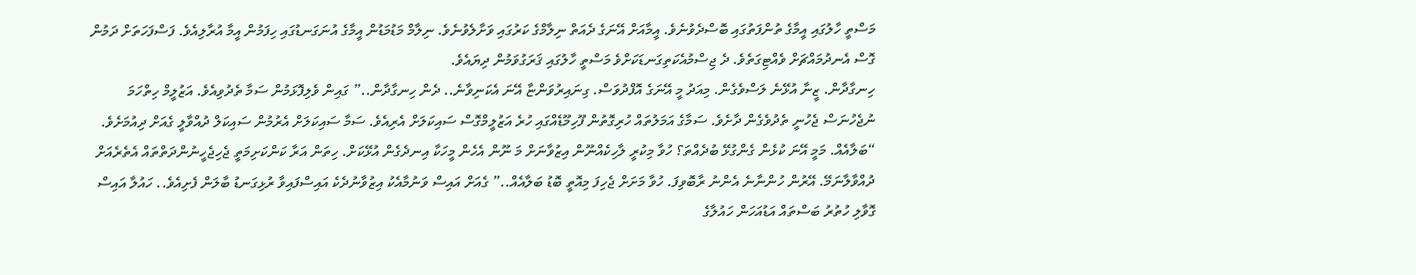މަސްތީ ހާލުގައި އީމާގެ ތުންފަތުގައި ބޮސްދެވުނެވެ. އީމާއަށް އޭނަގެ ދެއަތް ނިލާމްގެ ކަރުގައި ވަށާލެވުނެވެ. ނިލާމް މަޑުމަޑުން އީމާގެ އުނަގަނޑުގައި ހިފަމުން އީމާ އުރާލިއެވެ. ފަސްފަހަތަށް ދަމުން ގޮސް އެނދުމައްޗަށް ވެއްޓިގަތެވެ. ދެ ޖިސްމުއެކަތިގަނޑަކަށްވެ މަސްތީ ހާލުގައި ޤަރަގުވަމުން ދިޔައެވެ.
ހިނގާދާން. ޒީނާ އުޅޭނެ ލަސްވެގެން. މިއަދު މީ އޭނަގެ އޮފްދުވަސް. ގިނައިރުވަންޏާ އޭނަ އެކަނިވާނެ.. ދެން ހިނގާދާން..” ގައިން ވެލިފޮޅަމުން ސަމާ ތެދުވިއެވެ. އަޒުލީމް ހިތްހަމަ ނުޖެހުނަސް ޖެހުނީ ތެދުވެގެން ދާށެވެ. ސަމާގެ އަމަލުތައް ހުރިގޮތުން ފޫހިމޫޑެއްގައި ހުރެ އަޒުލީމްގޮސް ސައިކަލަށް އެރިއެވެ. ސަމާ ސައިކަލަށް އެރުމުން ސައިކަލް ދުއްވާލީ ގެއަށް ދިއުމަށެވެ.
“ބަލާއެއް. މަމީ އޭނަ ކުޅެން ގެންގުޅޭ ބުދެއްތަ؟ ހުވާ މިކުރީ ލާހިކެއްނޫން އިޒުވާނަށް މަ ނޫން އެހެން މީހަކާ އިނދެގެން އުޅޭކަށް. ހިތަން އަރާ ކަންކަށިމަތީ ޖެހިޖެހީނުންދަތްތައް އެތެރެއަށް ދުއްވާލާނަމޭ. އޭރުން ހުންނާނެ އެންނު ރާބޮވިފަ. ހުވާ މަށަށް ޖެހިފަ މިއޮތީ ބޮޑު ބަލާއެއް..” ގެއަށް އައިސް ވަނުމާއެކު އިޒުވާނުދެކެ އައިސްފައިވާ ރުޅިގަނޑު ބާލަން ފެށިއެވެ.. ހައުލާ އައިސް ގޮވާލި ހުތުރު ބަސްތައް އަޑުއަހަން ހައުލާގެ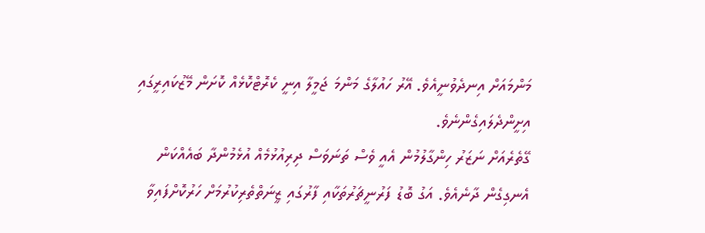މަންމައަށް އިނދެވުނީއެވެ. އޭރު ހައުލާގެ މަންމަ ޖަމީލާ އިނީ ކެރޮޓްކޮޅެއް ކޮށަން މޭޒުކައިރީގައި އިށީންދެލައިގެންނެވެ.
ގޭތެރެއަށް ނަޒަރު ހިންގާލުމުން އެއީ ވެސް ތަނަވަސް ދިރިއުޅުމެއް އުޅެމުންދާ ބައެއްކަން އެނގިގެން ދާނެއެވެ. އަގު ބޮޑު ފަރުނީޗަރުތަކާއި ފާރުގައި ޒީނަތްތެރިކުރުމަށް ހަރުކޮށްފައިވާ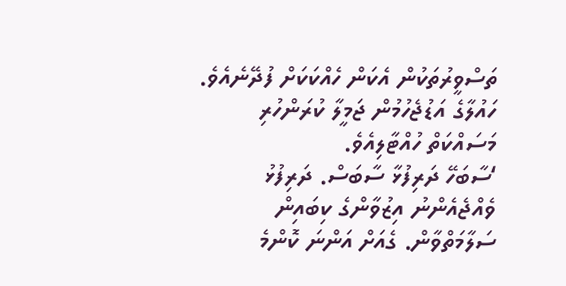ތަސްވީރުތަކުން އެކަން ހެއްކަކަށް ފުދޭނެއެވެ. ހައުލާގެ އަޑުޖެހުމުން ޖަމީލާ ކުރަންހުރި މަސައްކަތް ހުއްޓާލިއެވެ.
‘ސާބަހޭ ދަރިފުޅާ ސާބަސް. ދަރިފުޅު ވެއްޖެއެންނު އިޒުވާންގެ ކިބައިން ސަލާމަތްވާން. ގެއަށް އަންނަ ކޮންމެ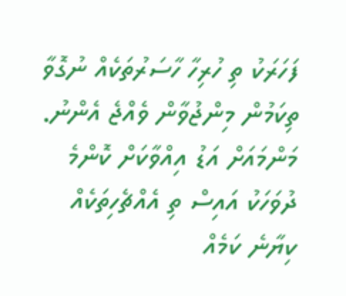ފަހަރަކު ތި ހުރިހާ ހާސަރުތަކެއް ނުގޮވާ ތިކަމުން މިންޖުވާން ވެއްޖެ އެންނު. މަންމައަށް އަޑު އިއްވާކަށް ކޮންމެ ދުވަހަކު އައިސް ތި އެއްޗެހިތަކެއް ކިޔާނެ ކަމެއް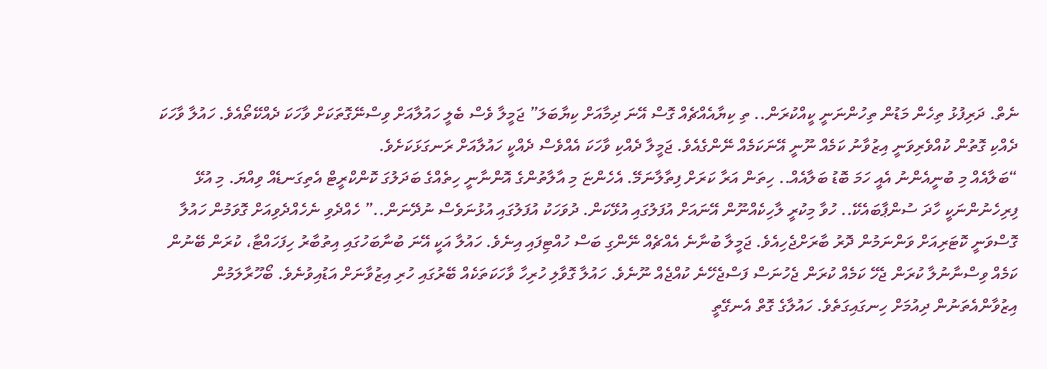ނެތް. ދަރިފުޅު ތިހެން މަޑުން ތިހުންނަނީ ކީއްކުރަން.. ތި ކިޔާއެއްޗެއް ގޮސް އޭނަ ދިމާއަށް ކިޔާބަލަ” ޖަމީލާ ވެސް ބެލީ ހައުލާއަށް ވިސްނޭގޮތަކަށް ވާހަކަ ދެއްކޭތޯއެވެ. ހައުލާ ވާހަކަ ދެއްކި ގޮތުން ކުއްވެރިވަނީ އިޒުވާނު ކަމެއް ނޫނީ އޭނަކަމެއް ނޭންގެއެވެ. ޖަމީލާ ދެއްކި ވާހަކަ އެއްވެސް ދެއްކީ ހައުލާއަށް ރަނގަޅަކަށެވެ.
“ބަލާއެއް މި ބުނީއެންނު އެއީ ހަމަ ބޮޑު ބަލާއެއް.. ހިތަން އަރާ ކަރަށް ފިތާލާނަމޭ. އެހެންޏަ މި އާލާތުންގެ އޮންނާނީ ހިތެއްގެ ބަދަލުގަ ކޮންކްރީޓް އެތިގަނޑެއް ވިއްޔަ. މި އުޅޭ ފިރިހެނުންނަކީ ހާދަ ސުންޕާބައެކޭ.. ހުވާ މިކުރީ ލާހިކެއްނޫން އޭނައަށް އުފަލުގައި އުޅޭކަން. ދުވަހަކު އުފަލުގައި އުޅުނަވެސް ނުދޭނަން..” ހެއްދެވި ނެހެއްދެވިއަށް ގޮވަމުން ހައުލާ ގޮސްވަނީ ކޮޓަރިއަށް ވަންނަމުން ދޮރު ބާރަށްޖެހިއެވެ. ޖަމީލާ ބުނާނެ އެއްޗެއް ނޭންގި ބަސް ހުއްޓިފައި އިނެވެ. ހައުލާ އަކީ އޭނަ ބުނާބަހުގައި އިތުބާރު ހިފަހައްޓާ، ކުރަން ބޭނުން ކަމެއް ވިސްނާނުލާ ކުރަން ޖެހޭ ކަމެއް ކުރަން ޖެހުނަސް ފަސްޖެހޭނެ ކުއްޖެއް ނޫނެވެ. ހައުލާ ގޮވާލި ހުރިހާ ވާހަކަތަކެއް ބޭރުގައި ހުރި އިޒުވާނަށް އަޑުއިވުނެވެ. ބޯހޫރާލަމުން އިޒުވާންއެތަނުން ދިއުމަށް ހިނގައިގަތެވެ. ހައުލާގެ ގޮތް އެނގޭތީ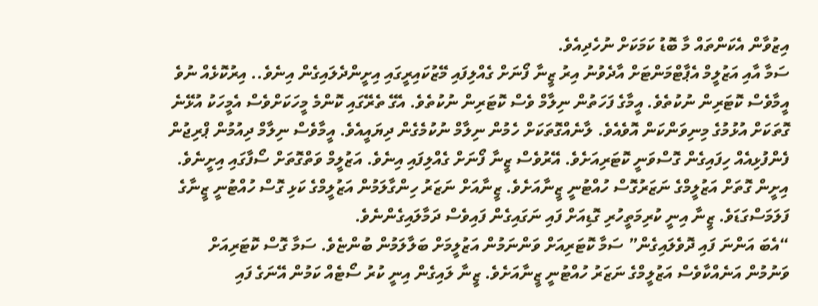އިޒުވާން އެކަންތައް މާ ބޮޑު ކަމަކަށް ނުހެދިއެވެ.
ސަމާ އާއި އަޒުލީމް އެޕާޓްމަންޓަށް އާދެވުނު އިރު ޒީނާ ފޯނަށް ގެއްލިފައި މޭޒުކައިރީގައި އިށީންދެލައިގެން އިނެވެ.. އިރުކޮޅެއް ނުވެ އީމާވެސް ކޮޓަރިން ނުކުތެވެ. އީމާގެ ފަހަތުން ނިލާމް ވެސް ކޮޓަރިން ނުކުތެވެ. އެގޭ ތެރޭގައި ކޮންމެ މީހަކަށްވެސް އެމީހަކު އުޅޭނެ ގޮތަކަށް އުޅުމުގެ މިނިވަންކަން އޮވެއެވެ. ލާނެއްގޮތަކަށް ހެމުން ނިލާމް ނުކުމެގެން ދިޔައީއެވެ. އީމާވެސް ނިލާމް ދިއުމުން ޕްރިޖުން ފެންފުޅިއެއް ހިފައިގެން ގޮސްވަނީ ކޮޓަރިއަށެވެ. އޭރުވެސް ޒީނާ ފޯނަށް ގެއްލިފައި އިނެވެ. އަޒުލީމް ވަތްގޮތަށް ސޯފާގައި އިށީނެވެ. އިށީން ގޮތަށް އަޒުލީމްގެ ނަޒަރުގޮސް ހުއްޓުނީ ޒީނާއަށެވެ. ޒީނާއަށް ނަޒަރު ހިންގާލަމުން އަޒުލީމްގެ ކަޅި ގޮސް ހުއްޓުނީ ޒީނާގެ ފަލަމަސްގަޑަވެ. ޒީނާ އިނީ ކުރިމަތީހުރި ގޮޑިއަށް ފައި ނަގައިގެން ފައިވެސް ދަމާލައިގެންނެވެ.
“އެބަ އަންނަ ފައި ދޮވެލައިގެން” ސަމާ ކޮޓަރިއަށް ވަންނަމުން އަޒުލީމަށް ބަލާލަމުން ބުންޏެވެ. ސަމާ ގޮސް ކޮޓަރިއަށް ވަނުމުން އަނެއްކާވެސް އަޒުލީމްގެ ނަޒަރު ހުއްޓުނީ ޒީނާއަށެވެ. ޒީނާ ލައިގެން އިނީ ކުރު ސޯޓެއް ކަމުން އޭނަގެ ފައި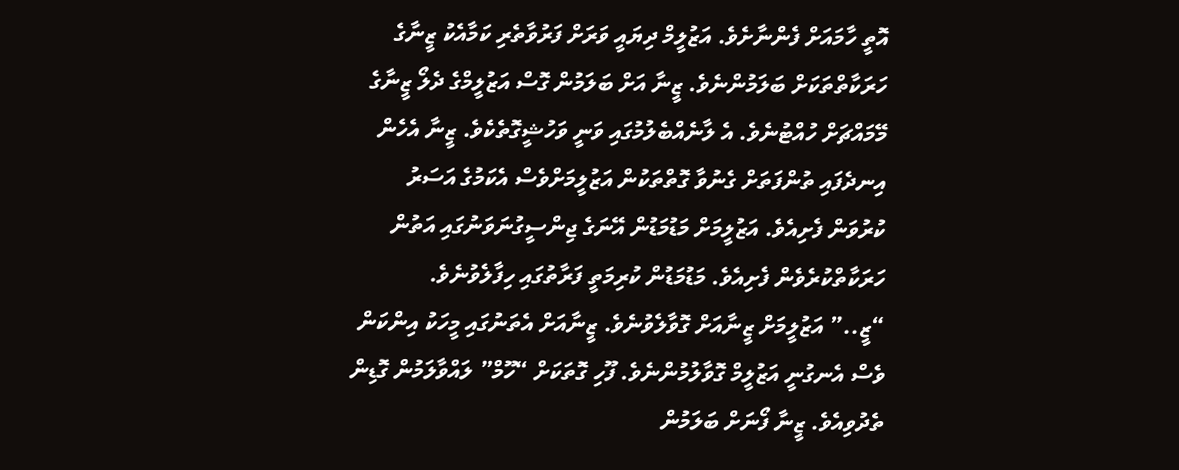އޮތީ ހާމައަށް ފެންނާށެވެ. އަޒުލީމް ދިޔައީ ވަރަށް ފަރުވާތެރި ކަމާއެކު ޒީނާގެ ހަރަކާތްތަކަށް ބަލަމުންނެވެ. ޒީނާ އަށް ބަލަމުން ގޮސް އަޒުލީމްގެ ދެލޯ ޒީނާގެ މޭމައްޗަށް ހުއްޓުނެވެ. އެ ލާނެއްބެލުމުގައި ވަނީ ވަހުޝީގޮތެކެވެ. ޒީނާ އެހެން އިނދެފައި ތުންފަތަށް ގެނުވާ ގޮތްތަކުން އަޒުލީމަށްވެސް އެކަމުގެ އަސަރު ކުރުވަން ފެށިއެވެ. އަޒުލީމަށް މަޑުމަޑުން އޭނަގެ ޖިންސީގުނަވަނުގައި އަތުން ހަރަކާތްކުރެވެން ފެށިއެވެ. މަޑުމަޑުން ކުރިމަތީ ފަރާތުގައި ހިފާލެވުނެވެ.
“ޒީ..” އަޒުލީމަށް ޒީނާއަށް ގޮވާލެވުނެވެ. ޒީނާއަށް އެތަނުގައި މީހަކު އިންކަން ވެސް އެނގުނީ އަޒުލީމް ގޮވާލުމުންނެވެ. ފޫހި ގޮތަކަށް “ހޫމް” ލައްވާލަމުން ގޮޑިން ތެދުވިއެވެ. ޒީނާ ފޯނަށް ބަލަމުން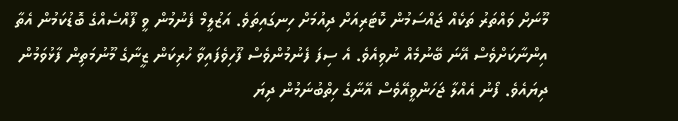މޫނަށް ވައްތަރު ތަކެއް ޖައްސަމުން ކޮޓަރިއަށް ދިއުމަށް ހިނގައިތަވެ. އަޒުލީމް ފެނުމުން ވީ ފޫއްސެއްގެ ބޮޑުކަމުން އެތާ އިންނާކަށްވެސް އޭނަ ބޭނުމެއް ނުވިއެވެ. އެ ސިފަ ފެނުމުންވެސް ފޫހިވެފައިވާ ހުރިކަން ޒީނާގެ މޫނުމަތިން ފާޅުވަމުން ދިޔައެވެ. ފޯނު އެއްލާ ޖަހަންވީއޭވެސް އޭނާގެ ހިތްބުނަމުން ދިޔަ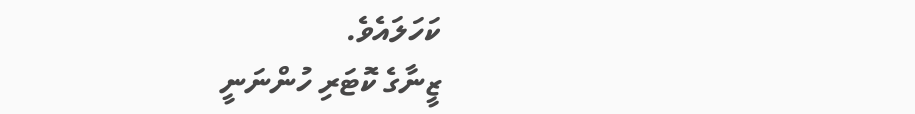ކަހަލައެވެ.
ޒީނާގެ ކޮޓަރި ހުންނަނީ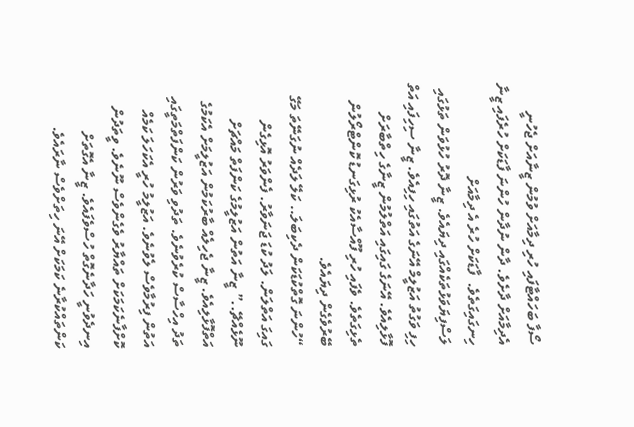ސޯފާ ބަހައްޓާފައި ހުރި ދިމާއަށް ވުމުން ޒީނާއަށް ޖެހުނީ އެދިމާއަށް ދާށެވެ. ދާން ނުދާން ހުންނަ ފާޑަކަށް ހުރެފައި ޒީނާ ހިނގައިގަތެވެ.  ފާޑަކަށް ހުރެ އެ ދިމާއަށް ލަސްފިޔަވަޅުތަކެއްގައި ދިޔައެވެ. ޒީނާ ދޮރު ހުޅުވަން ތަޅުގައި ހިފި ވަގުތު އަޒުލީމް އޭނަގެ އަތުގައި ހިފިއެވެ. ޒީނާ ސިހިފައި އަތް ފޮޅާލިއެވެ. އޭނަގެ ގައިގައި އަތްލުމުން ޒީނާގެ ހިތްބާރަށް ތެޅިގަތެވެ. ވެފައި ހުރި ފޫއްސާއެކު ރުޅިގަނޑު ކޮންޓްރޯލުން ބޭރުވެގެން ދިޔައެވެ.
“ހުންނަ ގޮތްކުޑަކަން ދެކިބަލަ.. ކަލޭ ލަދެއް ނުގަނޭތަ މަގޭ ގައިގަ އަތްލަން. ލަދު ކުޑަ ޖަނަވާރު. ފެންވަރު އޮޅިގެން ނޫޅެއްޗޭ..” ޒީނާ އަތުން އަޒުލީމުގެ ކަންފަތް މައްޗަށް އަތްފޮޅާލިއެވެ. ޒީނާ ޖެހިލެއް ބާރުކަމުން އަޒުލީމަށް އެކަމުގެ ތަދު އިހްސާސް ކުރެވުނެވެ. ތަދުވި ވަރުން ކަންފަތްމަތީގައި އަތުން ފިރުމާވެސް ލެވުނެވެ. އަޒުލީމު ހުރީ އެކަހަލަ ކަމެއް ކޮށްފާނެކަމަކަށް ތައްޔާރު ވެގެންވެސް ނޫނެވެ. ވީތަދުން  އިނދެވުނީ ހަދާނެގޮތް ހުސްވެފައެވެ. ޒީނާ އެގޮތަށް ކަންތައްކުރާނެ ކަމަކަށް އޭނަ ހިތަށްވެސް ނާރައެވެ.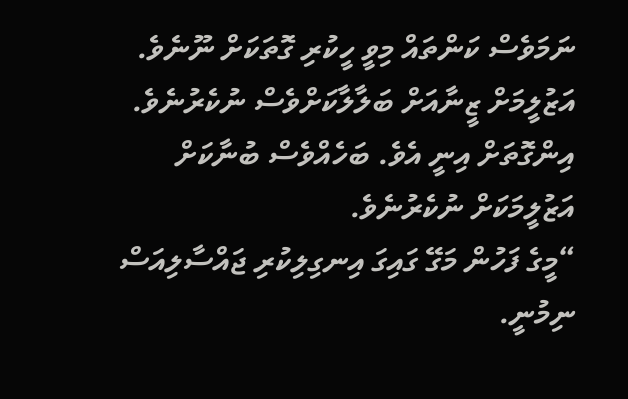ނަމަވެސް ކަންތައް މިވީ ހީކުރި ގޮތަކަށް ނޫނެވެ. އަޒުލީމަށް ޒީނާއަށް ބަލާލާކަށްވެސް ނުކެރުނެވެ. އިންގޮތަށް އިނީ އެވެ. ބަހެއްވެސް ބުނާކަށް އަޒުލީމަކަށް ނުކެރުނެވެ.
“މީގެ ފަހުން މަގޭ ގައިގަ އިނގިލިކުރި ޖައްސާލިއަސް ނިމުނީ.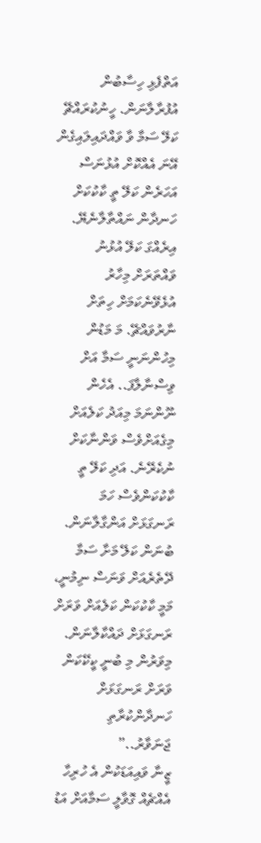އަތްފެޅި ހިސާބުން އުފުރާލާނަން. ހީނުކުރައްޗޭ ކަލޭ ސަމާ ވާ ވައްދައިލައިގެން އޭނަ އެއްކޮށް އުޅުނަސް އަހަރެން ކަލޭ ތީ ކާކުކަށް ހަނދާން ނައްތާލާނެޔޭ. އިރެއްގަ ކަލޭ އުޅުނު ވައްތަރަށް މިހާރު އުޅެވޭނެކަމަށް ހިތަށް ނާރުވައްޗޭ. މަ މަޑުން މިހުންނަނީ ސަމާ އަށް ވިސްނާލާފަ.. އެހެން ނޫންނަމަ މިއަދު ކަލެއަށް މިގެއަށްވެސް ވަންނާކަށް ނުކެރޭނެ. އަދި ކަލޭ ތީ ކާކުކަންވެސް ހަމަ ރަނގަޅަށް އަންގާލާނަން. ބުނަން ކަލޭ މަށާ ސަމާ ދޭތެރެއަށް ވަނަސް ނިމުނީ، މަމީ ކާކުކަން ކަލެއަށް ވަރަށް ރަނގަޅަށް ދައްކާލާނަން. މިވަރުން މި ބުނީ ކީކޭކަން ވަރަށް ރަނގަޅަށް ހަނދާންކުރާތި ޖަނަވާރު..”
ޒީނާ ވައިއަޑަކުން އެ ހުރިހާ އެއްޗެއް ގޮވާލީ ސަމާއަށް އަޑު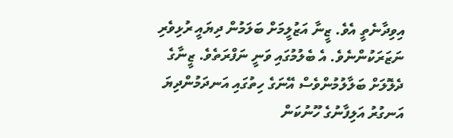އިވިދާނެތީ އެވެ. ޒީނާ އަޒުލީމަށް ބަލަމުން ދިޔައީ ރުޅިވެރި ނަޒަރަކުންނެވެ. އެ ބެލުމުގައި ވަނީ ނަފްރަތެވެ. ޒީނާގެ ދެލޮލަށް ބަލާލުމުންވެސް އޭނަގެ ހިތުގައި އަނދަމުންދިޔަ އަނގުރު އަލިފާނުގެ ހޫނުކަން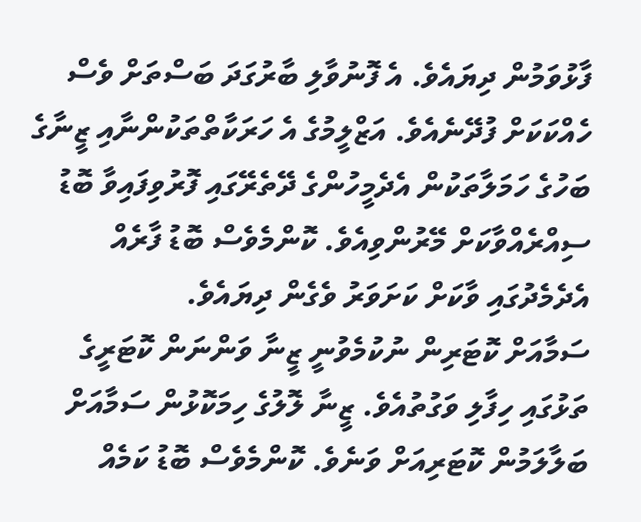ފާޅުވަމުން ދިޔައެވެ. އެ ފޮނުވާލި ބާރުގަދަ ބަސްތަށް ވެސް ހެއްކަކަށް ފުދޭނެއެވެ. އަޒްލީމުގެ އެ ހަރަކާތްތަކުންނާއި ޒީނާގެ ބަހުގެ ހަމަލާތަކުން އެދެމީހުންގެ ދޭތެރޭގައި ފޮރުވިފައިވާ ބޮޑު ސިއްރެއްވާކަށް މޭރުންވިއެވެ. ކޮންމެވެސް ބޮޑު ފާރެއް އެދެމެދުގައި ވާކަށް ކަށަވަރު ވެގެން ދިޔައެވެ.
ސަމާއަށް ކޮޓަރިން ނުކުމެވުނީ ޒީނާ ވަންނަން ކޮޓަރީގެ ތަޅުގައި ހިފާލި ވަގުތުއެވެ. ޒީނާ ލޮލުގެ ހިމަކޮޅުން ސަމާއަށް ބަލާލަމުން ކޮޓަރިއަށް ވަނެވެ. ކޮންމެވެސް ބޮޑު ކަމެއް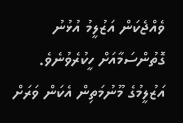ވެއްޖެކަން އަޒުލީމު އުޅުނު ގޮތުންސަމާއަށް ހީކުރެވުނެވެ. އަޒުލީމުގެ މޫނުމަތިން އެކަން ވަރަށް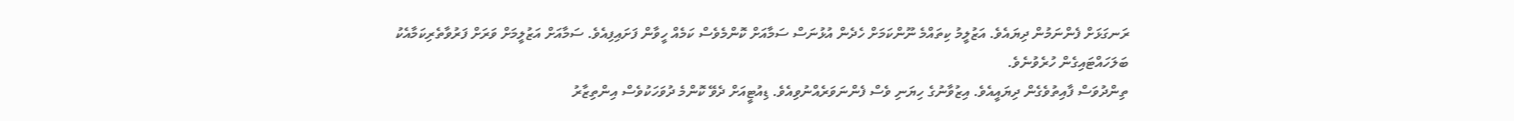ރަނގަޅަށް ފެންނަމުން ދިޔައެވެ. އަޒުލީމު ކިތައްމެ ނޫންކަމަށް ހެދެން އުޅުނަސް ސަމާއަށް ކޮންމެވެސް ކަމެއް ހީވާން ފަށައިފިއެވެ. ސަމާއަށް އަޒުލީމަށް ވަރަށް ފަރުވާތެރިކަމާއެކު ބަލަހައްޓައިގެން ހުރެވުނެވެ.
ތިންދުވަސް ފާއިތުވެގެން ދިޔައީއެވެ. އިޒުވާނުގެ ހިޔަނި ވެސް ފެންނަވަރެއްނުވިއެވެ. ޑިއުޓީއަށް ދެވޭ ކޮންމެ ދުވަހަކުވެސް އިންތިޒާރު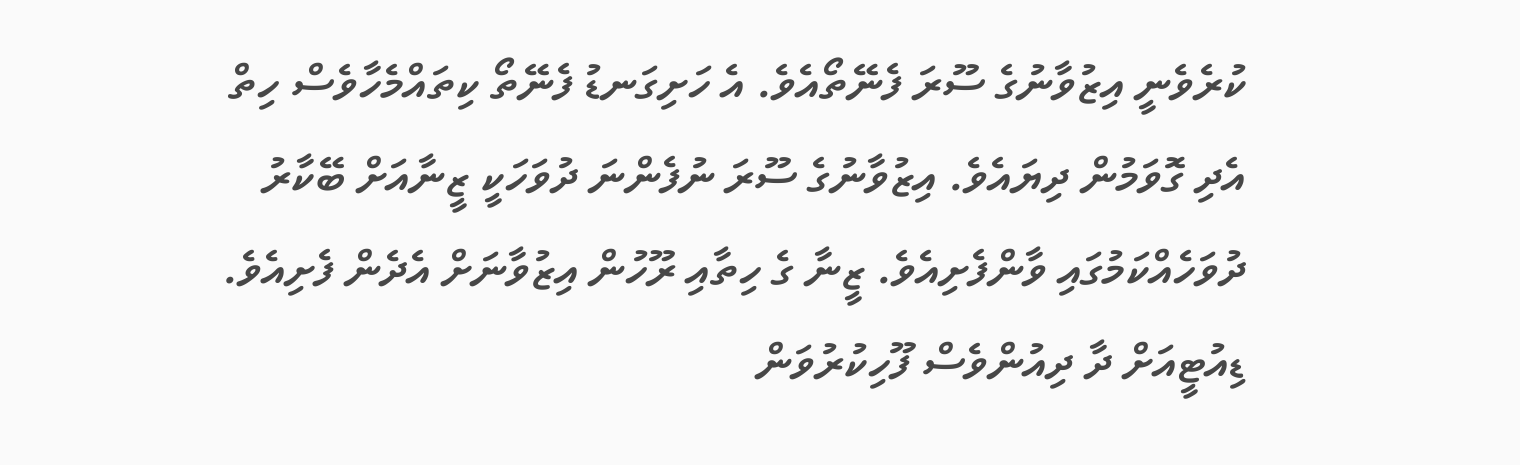ކުރެވެނީ އިޒުވާނުގެ ސޫރަ ފެނޭތޯއެވެ. އެ ހަށިގަނޑު ފެނޭތޯ ކިތައްމެހާވެސް ހިތް އެދި ގޮވަމުން ދިޔައެވެ. އިޒުވާނުގެ ސޫރަ ނުފެންނަ ދުވަހަކީ ޒީނާއަށް ބޭކާރު ދުވަހެއްކަމުގައި ވާންފެށިއެވެ. ޒީނާ ގެ ހިތާއި ރޫހުން އިޒުވާނަށް އެދެން ފެށިއެވެ. ޑިއުޓީއަށް ދާ ދިއުންވެސް ފޫހިކުރުވަން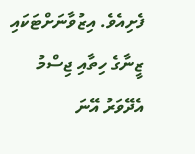ފެށިއެވެ. އިޒުވާނަށްޓަކައި ޒީނާގެ ހިތާއި ޖިސްމު އެދޭވަރު އޭނަ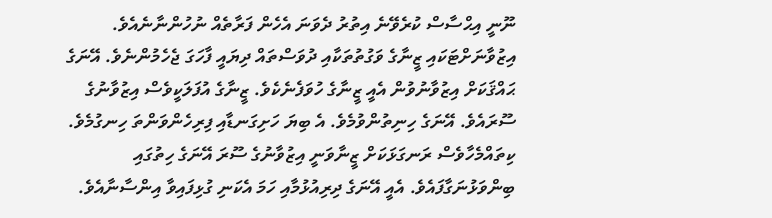ނޫނީ އިޙްސާސް ކުރެވޭނެ އިތުރު ދެވަނަ އެހެން ފަރާތެއް ނުހުންނާނެއެވެ. އިޒުވާނަށްޓަކައި ޒީނާގެ ވަގުތުތަކާއި ދުވަސްތައް ދިޔައީ ފާހަގަ ޖެހެމުންނެވެ. އޭނަގެ ޙައްޤަކަށް އިޒުވާނުވުން އެއީ ޒީނާގެ ހުވަފެނެކެވެ. ޒީނާގެ އުފަލަކީވެސް އިޒުވާނުގެ ސޫރައެވެ. އޭނަގެ ހިނިތުންވުމެވެ. އެ ބިޔަ ހަށިގަނޑާއި ފިރިހެންވަންތަ ހިނގުމެވެ.
ކިތައްމެހާވެސް ރަނގަޅަކަށް ޒީނާވަނީ އިޒުވާނުގެ ސޫރަ އޭނަގެ ހިތުގައި ބިންވަޅުނަގާފައެވެ. އެއީ އޭނަގެ ދިރިއުޅުމާއި ހަމަ އެކަނި ގުޅިފައިވާ އިންސާނާއެވެ.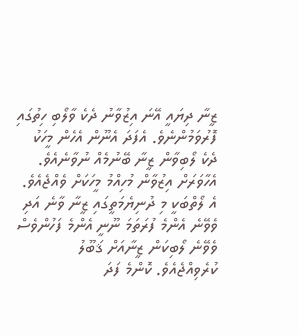ޒީނާ ދިޔައީ އޭނަ އިޒުވާނު ދެކެ ވާލޯބި ހިތުގައި ފޮރުވަމުންނެވެ. އެފަދަ އެނޫން އެހެން މީހަކު ދެކެ ލޯބިވާން ޒީނާ ބޭނުމެއް ނުވާނެއެވެ. އެހާވަރަށް އިޒުވާން މުހިއްމު މީހަކަށް ވެއްޖެއެވެ. އެ ލޯތްބަކީ މި ދުނިޔެމަތީގައި ޒީނާ ވާނެ އަދި ވެވޭނެ އެންމެ ފުރަތަމަ ނޫނީ އެންމެ ފަހުންވެސް ވެވޭނެ ލޯބިކަން ޒީނާއަށް ޤަބޫލު ކުރެވިއްޖެއެވެ. ކޮންމެ ފަދަ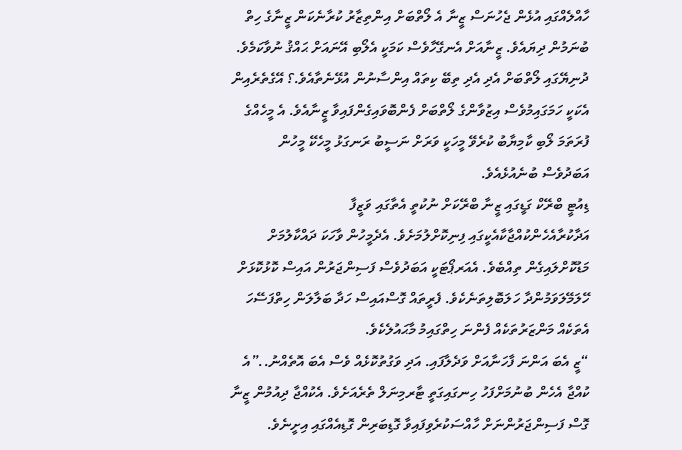ހާއްލެއްގައި އުޅެން ޖެހުނަސް ޒީނާ އެ ލޯތްބަށް އިންތިޒާރު ކުރާނެކަން ޒީނާގެ ހިތް ބުނަމުން ދިޔައެވެ. ޒީނާއަށް އެނގޭހާވެސް ކަމަކީ އެލޯބި އޭނައަށް ޙައްޤު ނުވާކަމެވެ. ދުނިޔޭގައި ލޯތްބަށް އެދި އެދި ތިބޭ ކިތައް އިންސާނުން އުޅޭނެތާއެވެ.؟ އޭގެތެރެއިން އެކަކީ ހަމަގައިމުވެސް އިޒުވާންގެ ލޯތްބަށް ފެންބޮވައިގެންފައިވާ ޒީނާއެވެ. އެ މީހެއްގެ ފުރަތަމަ ލޯބި ކާމިޔާބު ކުރެވޭ މީހަކީ ވަރަށް ނަސީބު ރަނގަޅު މީހެކޭ މީހުން އަބަދުވެސް ބުނެއުޅެއެވެ.
ޑިއުޓީ ބްރޭކް ގަޑީގައި ޒީނާ ބްރޭކަށް ނުކުތީ އެތާގައި ވަޒީފާ އަދާކުރާއެހެންކުއްޖާކާއެކީގައި ފިނިކޮށްލުމަށެވެ. އެދެމީހުން ވާހަކަ ދައްކާލުމަށް މަޑުކޮށްލައިގެން ތިއްބެވެ. އެއަރޕޯޓަކީ އަބަދުވެސް ފަސިންޖަރުން އައިސް ކޮޅުކޮޅަށް ހޭލަމޭލަވަމުންދާ ހަލަބޮލިތަނެކެވެ. ފެރީތައް ގޮސްއައިސް ހަދާ ބަލާލަން ހިތްފަސޭހަ އެތަކެއް މަންޒަރުތަކެއް ފެންނަ ހިތްގައިމު މާޙައުލެކެވެ.
“ޒީ އެބަ އަންނަ ފާހަނާއަށް ވަދެލާފައި. އަދި ވަގުތުކޮޅެއް ވެސް އެބަ އޮތެއްނު..”އެ ކުއްޖާ އެހެން ބުނުމަށްފަހު ހިނގައިގަތީ ޓާރމިނަލް ތެރެއަށެވެ. އެކުއްޖާ ދިއުމުން ޒީނާ ގޮސް ފަސިންޖަރުންނަށް ހާއްސަކުރެވިފައިވާ ގޮޑިބަރިން ގޮޑިއެއްގައި އިށީނެވެ.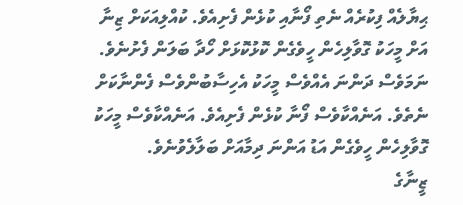ޙިޔާލެއް ފިކުރެއް ނެތި ފޯނާއި ކުޅެން ފެށިއެވެ. ކުއްލިއަކަށް ޒިނާ އަށް މީހަކު ގޮވާލިހެން ހީވެގެން ކޮޅުކޮޅަށް ހޯދާ ބަލަން ފެށުނެވެ. ނަމަވެސް ދަންނަ އެއްވެސް މީހަކު އެހިސާބުންވެސް ފެންނާކަށް ނެތެވެ. އަނެއްކާވެސް ފޯނާ ކުޅެން ފެށިއެވެ. އަނެއްކާވެސް މީހަކު ގޮވާލިހެން ހީވެގެން އަޑު އަންނަ ދިމާއަށް ބަލާލެވުނެވެ.
ޒީނާގެ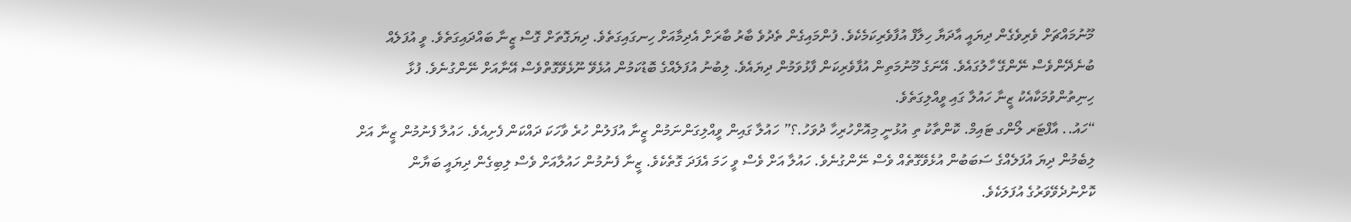މޫނުމައްޗަށް ވެރިވެގެން ދިޔައީ އާދަޔާ ހިލާފް އުފާވެރިކަމެކެވެ. ފުންމައިގެން ތެދުވެ ބާރު ބާރަށް އެދިމާއަށް ހިނގައިގަތެވެ. ދިޔަގޮތަށް ގޮސް ޒީނާ ބައްދައިގަތެވެ. ވީ އުފަލެއް ބުނެދޭންވެސް ނޭންގޭ ހާލުގައެވެ. އޭނަގެ މޫނުމަތިން އުފާވެރިކަން ފާޅުވަމުން ދިޔައެވެ. ލިބުނު އުފަލެއްގެ ބޮޑުކަމުން އުޅެވޭ ނޫޅެވޭގޮތްވެސް އޭނާއަށް ނޭންގުނެވެ. ފުޅާ ހިނިތުންވުމަކާއެކު ޒީނާ ހައުލާ ގައި ވީއްލިގަތެވެ.
“ހައު.. އާފްޓަރ ލޯންގ ޓައިމް. ކޮންތާކު ތި އުޅުނީ މިއޮށްހުރިހާ ދުވަހު.؟” ހައުލާ ގައިން ވީއްލިގަންނަމުން ޒީނާ އުފަލުން ހުރެ ވާހަކަ ދައްކަން ފެށިއެވެ. ހައުލާ ފެނުމުން ޒީނާ އަށް ލިބެމުން ދިޔަ އުފަލެއްގެ ސަބަބުން އުޅެވޭގޮތެއް ވެސް ނޭންގުނެވެ. ހައުލާ އަށް ވެސް ވީ ހަމަ އެފަދަ ގޮތެކެވެ. ޒީނާ ފެނުމުން ހައުލާއަށް ވެސް ލިބިގެން ދިޔައީ ބަޔާން ކޮށްނުދެވޭވަރުގެ އުފަލަކެވެ.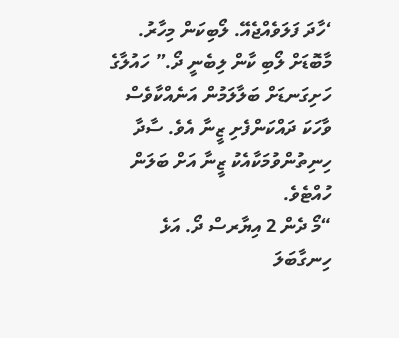‘ހާދަ ފަލަވެއްޖެއޭ. ލޯބިކަން މިހާރު. މާބޮޑަށް ލޯބި ކާން ލިބެނީ ދޯ.” ހައުލާގެ ހަށިގަނޑަށް ބަލާލަމުން އަނެއްކާވެސް ވާހަކަ ދައްކަންފެށި ޒީނާ އެވެ. ސާދާ ހިނިތުންވުމަކާއެކު ޒީނާ އަށް ބަލަން ހުއްޓެވެ.
“މޯ ދެން 2 އިޔާރސް ދޯ. އަޅެ ހިނގާބަލަ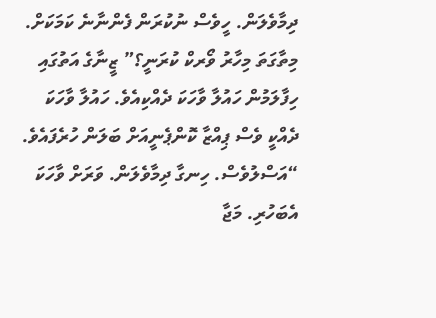ދިމާވެލަން. ހީވެސް ނުކުރަން ފެންނާނެ ކަމަކަށް. މިތާގަތަ މިހާރު ވޯރކް ކުރަނީ؟” ޒީނާގެ އަތުގައި ހިފާލަމުން ހައުލާ ވާހަކަ ދެއްކިއެވެ. ހައުލާ ވާހަކަ ދެއްކީ ވެސް ޕިއްޒާ ކޮންޕެނީއަށް ބަލަން ހުރެފައެވެ.
“އަސްލުވެސް. ހިނގާ ދިމާވެލަން. ވަރަށް ވާހަކަ އެބަހުރި. މަޖާ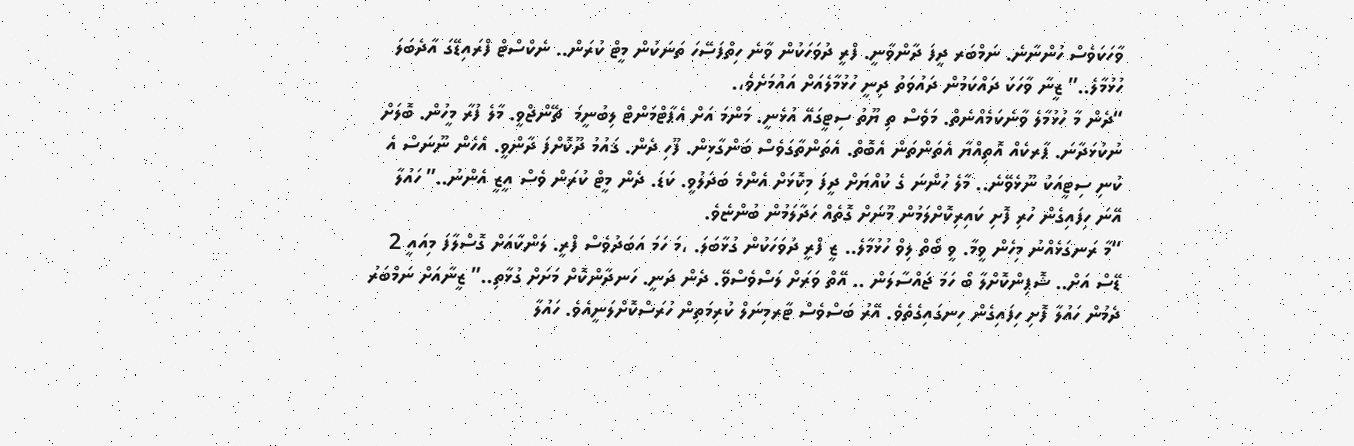ވާހަކަވެސް ހުންނާނެ. ނަމްބަރ ދީފަ ދާންވާނީ. ފްރީ ދުވަހަކުން ވާނެ ހިތްފަސޭހަ ތަނަކުން މީޓް ކުރަން.. ނެކްސްޓް ފްރައިޑޭގަ އާދެބަލަ ހުޅުމާލެ..” ޒީނާ ވާހަކަ ދައްކަމުން ދައުވަތު ދިނީ ހުޅުމާލެއަށް އައުމަށެވެ،.
“ދެން މާ ހުޅުމާލެ ވާނެކަމެއްނެތް. މަވެސް ތި ޔޫތު ސިޓީގައޭ އުޅެނީ. މަންމަ އަށް އެޕާޓްމަންޓް ލިބުނީމަ  ޗޭންޖްވީ. މާލެ ފުރާ މީހުން. ބޮލަށް ނުކުޅަދާނަ. ޕާރކެއް އޮތިއްޔާ އެތަންތަން އެބޮތް. އެތަންތާގަވެސް ބަންގާޅިން. ފޫހި ދެން. ޤައުމު ދޫކޮށްފަ ދާންވީ. އެހެން ނޫނަސް އެ ކުނި ސިޓީއަކު ނޫޅެވޭނެ.. މާލެ ހުންނަ ގެ ކުއްޔަށް ދީފަ މިކޮޅަށް އެންމެ ބަދަލުވީ. ކަޑަ. ދެން މީޓް ކުރަން ވެސް އީޒީ އެންނު..” ހައުލާ އޭނަ ހިފައިގެން ހުރި ފޮށި ކައިރިކޮށްލަމުން މޫނަށް ގޮތެއް ހަދާލަމުން ބުންޏެވެ.
“މާ ރަނގަޅެއްނު މިހެން ވީމާ. ވީ ބޯތް ލިވް ހުޅުމާލެ.. ޒީ ފްރީ ދުވަހަކުން ގުޅާބަލަ. ،މަ ހަމަ އަބަދުވެސް ފްރީ. ލަންކާއަށް ގޮސްލާފަ މިއައީ 2 ޑޭސް އަށް.. ޝޮޕިންކޮށްލާ ބޯ ހަމަ ޖައްސާލަން .. އޭތް ވަރަށް ލަސްވެސްވޭ. ދެން ދަނީ. ހަނދާންކޮށް މަށަށް ގުޅާތި..” ޒީނާއަށް ނަމްބަރު ދެމުން ހައުލާ ފޮށި ހިފައިގެން ހިނގައިގެތެވެ. އޭރު ބަސްވެސް ޓާރމިނަލް ކުރިމަތިން ހުރަސްކޮށްލަނީއެވެ. ހައުލާ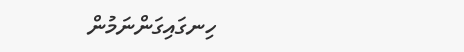ހިނގައިގަންނަމުން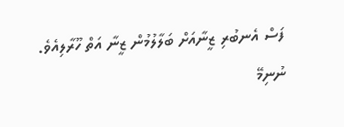ފަސް އެނބުރި ޒީނާއަށް ބަލާލުމުން ޒީނާ އަތް ހޫރާލިއެވެ.
ނުނިމޭ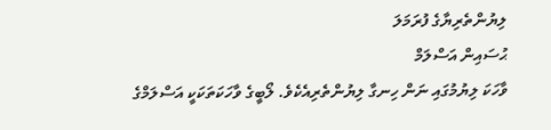ލިޔުންތެރިޔާގެ ފުރަމަލަ
ޙުސައިން އަސްލަމް
ވާހަކަ ލިޔުމުގައި ނަން ހިނގާ ލިޔުންތެރިއެކެވެ. ލޯބީގެ ވާހަކަތަކަކީ އަސްލަމްގެ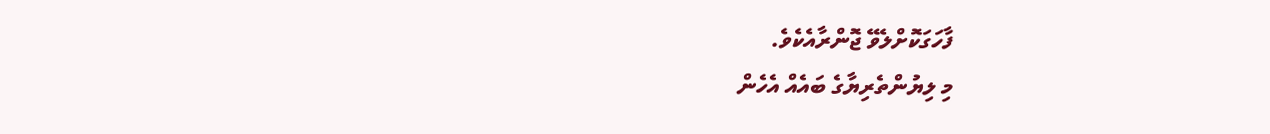ފާހަގަކޮށްލެވޭ ޖޮންރާއެކެވެ.
މި ލިޔުންތެރިޔާގެ ބައެއް އެހެން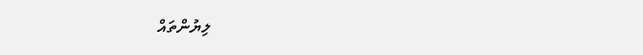ލިޔުންތައް